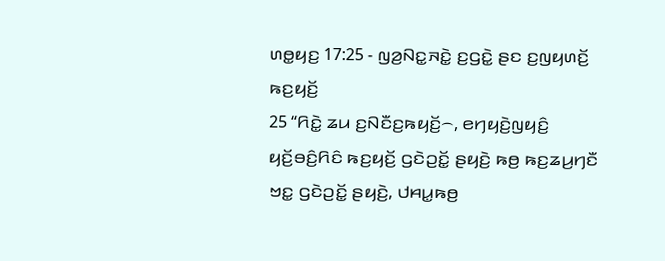ꤛꤥ꤭ꤟꤢ꤬ 17:25 - ꤜꤤ꤬ꤡꤢ꤭ꤏꤢꤧ꤭ ꤢ꤬ꤞꤢꤧ꤭ ꤔꤢ ꤢ꤬ꤜꤟꤛꤢꤩ꤬ ꤒꤢ꤬ꤟꤢꤩ꤬
25 “ꤖꤢꤧ꤭ ꤘꤣ ꤢ꤬ꤡꤢꤪꤢ꤬ꤒꤟꤢꤩ꤬꤮, ꤕꤚꤟꤢꤧ꤬ꤜꤟꤢꤨ꤬ ꤟꤢꤩ꤬ꤋꤢꤨ꤬ꤖꤢꤨ ꤒꤢ꤬ꤟꤢꤩ꤬ ꤞꤢꤧꤑꤢꤩ꤭ ꤔꤟꤢꤧ꤬ ꤒꤥ꤬ ꤒꤢ꤬ꤘꤣ꤬ꤚꤢꤪ ꤠꤢ꤭ ꤞꤢꤧꤑꤢꤩ꤭ ꤔꤟꤢꤧ꤬, ꤓꤌꤣ꤭ꤒꤥ꤬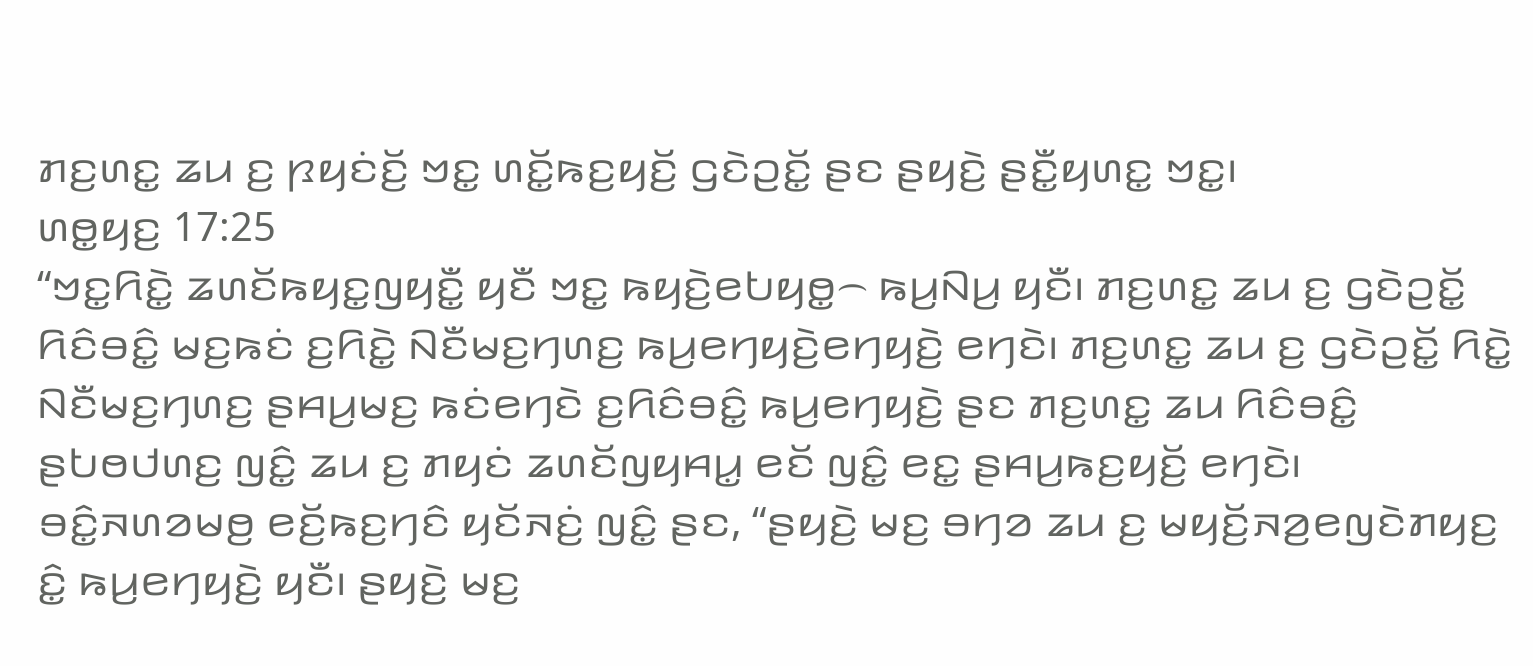ꤊꤢ꤬ꤛꤢ꤭ ꤘꤣ ꤢ꤬ ꤐꤟꤢꤦꤢꤩ꤬ ꤠꤢ꤭ ꤛꤢꤩ꤭ꤒꤢ꤬ꤟꤢꤩ꤬ ꤞꤢꤧꤑꤢꤩ꤭ ꤔꤢ ꤔꤟꤢꤧ꤬ ꤔꤢꤪ꤭ꤟꤛꤢ꤭ ꤠꤢ꤭꤯
ꤛꤥ꤭ꤟꤢ꤬ 17:25
“ꤠꤢ꤭ꤖꤢꤧ꤭ ꤘꤛꤢꤩꤒꤟꤢ꤭ꤜꤟꤢꤪ꤭ ꤟꤢꤪ ꤠꤢ꤭ ꤒꤟꤢꤧ꤬ꤕꤝꤟꤥ꤭꤮ ꤒꤣ꤬ꤡꤣ꤬ ꤟꤢꤪ꤯ ꤊꤢ꤬ꤛꤢ꤭ ꤘꤣ ꤢ꤬ ꤞꤢꤧꤑꤢꤩ꤭ ꤖꤢꤨꤋꤢꤨ꤭ ꤗꤢ꤬ꤒꤢꤦ ꤢ꤬ꤖꤢꤧ꤭ ꤡꤢꤪꤗꤢ꤬ꤚꤛꤢ꤬ ꤒꤣ꤬ꤕꤚꤟꤢꤧ꤬ꤕꤚꤟꤢꤧ꤬ ꤕꤚꤢꤧ꤯ ꤊꤢ꤬ꤛꤢ꤭ ꤘꤣ ꤢ꤬ ꤞꤢꤧꤑꤢꤩ꤭ ꤖꤢꤧ꤭ ꤡꤢꤪꤗꤢ꤬ꤚꤛꤢ꤬ ꤔꤌꤣ꤬ꤗꤢ꤬ ꤒꤢꤦꤕꤚꤢꤧ ꤢ꤬ꤖꤢꤨꤋꤢꤨ꤭ ꤒꤣ꤬ꤕꤚꤟꤢꤧ꤬ ꤔꤢ ꤊꤢ꤬ꤛꤢ꤭ ꤘꤣ ꤖꤢꤨꤋꤢꤨ꤭ ꤔꤝꤥꤓꤛꤢ꤬ ꤜꤢꤨ꤭ ꤘꤣ ꤢ꤬ ꤊꤟꤢꤦ ꤘꤛꤢꤩꤜꤟꤌꤣ꤭ ꤕꤢꤩ ꤜꤢꤨ꤭ ꤕꤢ꤭ ꤔꤌꤣ꤬ꤒꤢ꤬ꤟꤢꤩ꤬ ꤕꤚꤢꤧ꤯
ꤋꤢꤨ꤭ꤏꤛꤤꤗꤥ꤬ ꤕꤢꤩ꤬ꤒꤢ꤬ꤚꤢꤨ ꤟꤢꤩꤏꤢꤦ꤬ ꤜꤢꤨ꤭ ꤔꤢ, “ꤔꤟꤢꤧ꤬ ꤗꤢ꤬ ꤋꤚꤤ ꤘꤣ ꤢ꤬ ꤗꤟꤢꤩ꤬ꤏꤤ꤬ꤕꤜꤢꤧꤊꤟꤢ꤬ ꤢꤨ꤭ ꤒꤣ꤬ꤕꤚꤟꤢꤧ꤬ ꤟꤢꤪ꤯ ꤔꤟꤢꤧ꤬ ꤗꤢ꤬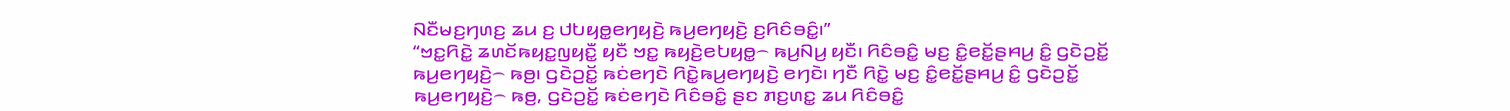ꤡꤢꤪꤗꤢ꤬ꤚꤛꤢ꤬ ꤘꤣ ꤢ꤬ ꤓꤝꤟꤥ꤭ꤕꤚꤟꤢꤧ꤬ ꤒꤣ꤬ꤕꤚꤟꤢꤧ꤬ ꤢ꤬ꤖꤢꤨꤋꤢꤨ꤭꤯”
“ꤠꤢ꤭ꤖꤢꤧ꤭ ꤘꤛꤢꤩꤒꤟꤢ꤭ꤜꤟꤢꤪ꤭ ꤟꤢꤪ ꤠꤢ꤭ ꤒꤟꤢꤧ꤬ꤕꤝꤟꤥ꤭꤮ ꤒꤣ꤬ꤡꤣ꤬ ꤟꤢꤪ꤯ ꤖꤢꤨꤋꤢꤨ꤭ ꤗꤢ꤬ ꤢꤨ꤭ꤕꤢꤩ꤭ꤔꤌꤣ꤬ ꤢꤨ꤭ ꤞꤢꤧꤑꤢꤩ꤭ ꤒꤣ꤬ꤕꤚꤟꤢꤧ꤬꤮ ꤒꤥ꤬꤯ ꤞꤢꤧꤑꤢꤩ꤭ ꤒꤢꤦꤕꤚꤢꤧ ꤖꤢꤧ꤭ꤒꤣ꤬ꤕꤚꤟꤢꤧ꤬ ꤕꤚꤢꤧ꤯ ꤚꤢꤪ ꤖꤢꤧ꤭ ꤗꤢ꤬ ꤢꤨ꤭ꤕꤢꤩ꤭ꤔꤌꤣ꤬ ꤢꤨ꤭ ꤞꤢꤧꤑꤢꤩ꤭ ꤒꤣ꤬ꤕꤚꤟꤢꤧ꤬꤮ ꤒꤥ꤬, ꤞꤢꤧꤑꤢꤩ꤭ ꤒꤢꤦꤕꤚꤢꤧ ꤖꤢꤨꤋꤢꤨ꤭ ꤔꤢ ꤊꤢ꤬ꤛꤢ꤭ ꤘꤣ ꤖꤢꤨꤋꤢꤨ꤭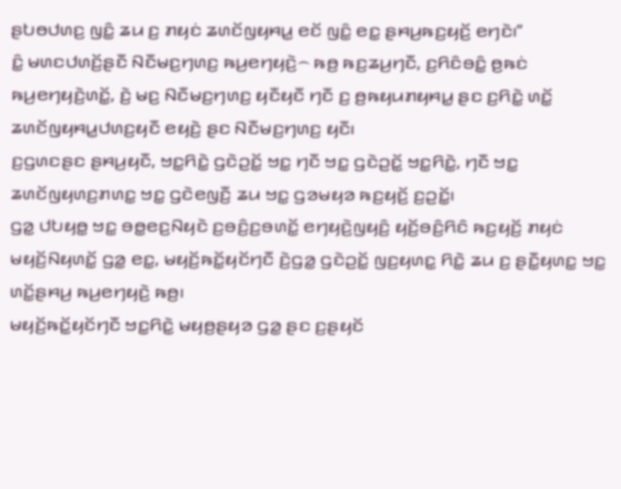ꤔꤝꤥꤓꤛꤢ꤬ ꤜꤢꤨ꤭ ꤘꤣ ꤢ꤬ ꤊꤟꤢꤦ ꤘꤛꤢꤩꤜꤟꤌꤣ꤭ ꤕꤢꤩ ꤜꤢꤨ꤭ ꤕꤢ꤭ ꤔꤌꤣ꤬ꤒꤢ꤬ꤟꤢꤩ꤬ ꤕꤚꤢꤧ꤯”
ꤢꤨ꤭ ꤗꤛꤢꤓꤛꤢꤩ꤬ꤔꤢꤪ ꤡꤢꤪꤗꤢ꤬ꤚꤛꤢ꤬ ꤒꤣ꤬ꤕꤚꤟꤢꤧ꤬꤮ ꤒꤥ꤬ ꤒꤢ꤬ꤘꤣ꤬ꤚꤢꤪ, ꤢ꤬ꤖꤢꤨꤋꤢꤨ꤭ ꤥ꤬ꤒꤢꤦ ꤒꤣ꤬ꤕꤚꤟꤢꤧ꤬ꤛꤢꤩ꤭, ꤢꤧ꤬ ꤗꤢ꤬ ꤡꤢꤪꤗꤢ꤬ꤚꤛꤢ꤬ ꤟꤢꤪꤟꤢꤪ ꤚꤢꤪ ꤢ꤬ ꤥ꤬ꤒꤟꤣꤊꤟꤌꤣ꤭ ꤔꤢ ꤢ꤬ꤖꤢꤧ꤭ ꤛꤢꤩ꤭ ꤘꤛꤢꤩꤜꤟꤌꤣ꤭ꤓꤛꤢ꤬ꤟꤢꤪ ꤕꤟꤢꤧ꤬ ꤔꤢ ꤡꤢꤪꤗꤢ꤬ꤚꤛꤢ꤬ ꤟꤢꤪ꤯
ꤢ꤬ꤞꤛꤢꤔꤢ ꤔꤌꤣ꤬ꤟꤢꤪ, ꤠꤢ꤭ꤖꤢꤧ꤭ ꤞꤢꤧꤑꤢꤩ꤭ ꤠꤢ꤭ ꤚꤢꤪ ꤠꤢ꤭ ꤞꤢꤧꤑꤢꤩ꤭ ꤠꤢ꤭ꤖꤢꤧ꤭, ꤚꤢꤪ ꤠꤢ꤭ ꤘꤛꤢꤩꤜꤟꤛꤢ꤬ꤊꤛꤢ꤭ ꤠꤢ꤭ ꤞꤢꤧꤕꤜꤢꤪ꤬ ꤘꤣ ꤠꤢ꤭ ꤞꤤꤗꤟꤤ ꤒꤢ꤬ꤟꤢꤩ꤬ ꤢ꤬ꤑꤢꤩ꤭꤯
ꤞꤤ꤭ ꤓꤝꤟꤥ꤭ ꤠꤢ꤭ ꤋꤥ꤭ꤕꤢ꤬ꤡꤟꤢꤧ ꤢ꤬ꤋꤢꤨ꤬ꤢ꤬ꤋꤛꤢꤩ꤭ ꤕꤚꤟꤢꤧ꤬ꤜꤟꤢꤨ꤬ ꤟꤢꤩ꤬ꤋꤢꤨ꤬ꤖꤢꤨ ꤒꤢ꤬ꤟꤢꤩ꤬ ꤊꤟꤢꤦ ꤗꤟꤢꤩ꤬ꤡꤟꤛꤢꤩ꤭ ꤞꤤ꤭ ꤕꤢ꤭, ꤗꤟꤢꤩ꤬ꤒꤢꤩ꤭ꤟꤢꤩꤚꤢꤪ ꤢꤧ꤬ꤞꤤ꤭ ꤞꤢꤧꤑꤢꤩ꤭ ꤜꤢ꤬ꤟꤛꤢ꤭ ꤖꤢꤧ꤭ ꤘꤣ ꤢ꤬ ꤔꤢꤪ꤭ꤟꤛꤢ꤭ ꤠꤢ꤭ ꤛꤢꤩ꤭ꤔꤌꤣ꤬ ꤒꤣ꤬ꤕꤚꤟꤢꤧ꤬ ꤒꤥ꤬꤯
ꤗꤟꤢꤩ꤬ꤒꤢꤩ꤭ꤟꤢꤩꤚꤢꤪ ꤠꤢ꤭ꤖꤢꤧ꤭ ꤗꤟꤥ꤬ꤔꤟꤤ ꤞꤤ꤭ ꤔꤢ ꤢ꤬ꤔꤟꤢꤩ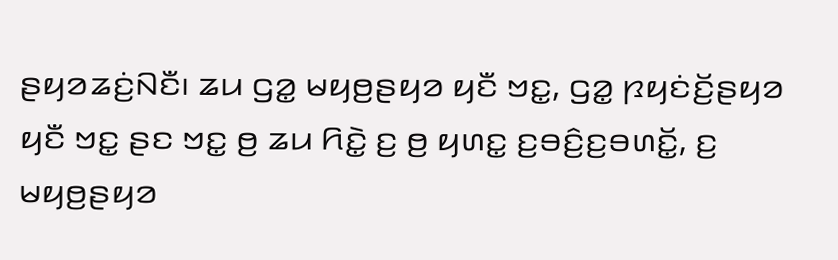ꤔꤟꤤꤘꤢꤦ꤬ꤡꤢꤪ꤯ ꤘꤣ ꤞꤤ꤭ ꤗꤟꤥ꤬ꤔꤟꤤ ꤟꤢꤪ ꤠꤢ꤭, ꤞꤤ꤭ ꤐꤟꤢꤦꤢꤩ꤬ꤔꤟꤤ ꤟꤢꤪ ꤠꤢ꤭ ꤔꤢ ꤠꤢ꤭ ꤥ꤬ ꤘꤣ ꤖꤢꤧ꤭ ꤢ꤬ ꤥ꤬ ꤟꤛꤢ꤭ ꤢ꤬ꤋꤢꤨ꤬ꤢ꤬ꤋꤛꤢꤩ꤭, ꤢ꤬ ꤗꤟꤥ꤬ꤔꤟꤤ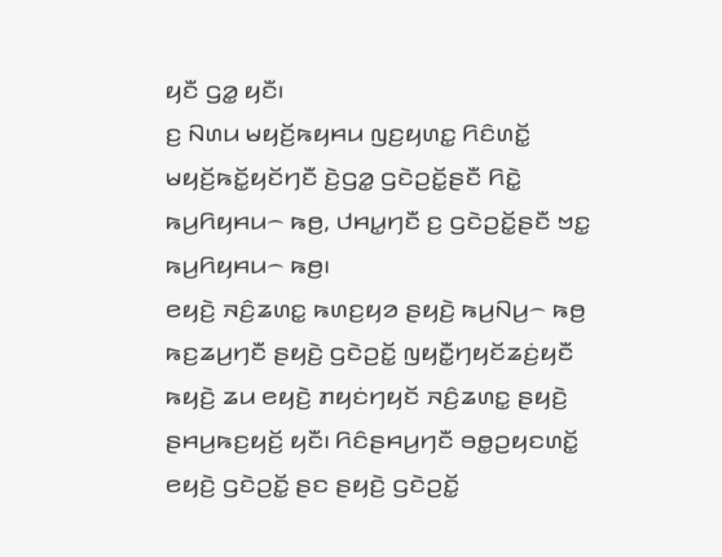ꤟꤢꤪ ꤞꤤ꤭ ꤟꤢꤪ꤯
ꤢ꤬ ꤡꤛꤣ ꤗꤟꤢꤩ꤬ꤒꤟꤌꤣ ꤜꤢ꤬ꤟꤛꤢ꤭ ꤖꤢꤨꤛꤢꤩ꤭ ꤗꤟꤢꤩ꤬ꤒꤢꤩ꤭ꤟꤢꤩꤚꤢꤪ ꤢꤧ꤬ꤞꤤ꤭ ꤞꤢꤧꤑꤢꤩ꤭ꤔꤢꤪ ꤖꤢꤧ꤭ ꤒꤣ꤬ꤖꤟꤌꤣ꤮ ꤒꤥ꤬, ꤓꤌꤣ꤭ꤚꤢꤪ ꤢ꤬ ꤞꤢꤧꤑꤢꤩ꤭ꤔꤢꤪ ꤠꤢ꤭ ꤒꤣ꤬ꤖꤟꤌꤣ꤮ ꤒꤥ꤬꤯
ꤕꤟꤢꤧ꤬ ꤏꤢꤨ꤬ꤘꤛꤢ꤭ ꤒꤛꤢ꤬ꤟꤤ ꤔꤟꤢꤧ꤬ ꤒꤣ꤬ꤡꤣ꤬꤮ ꤒꤥ꤬ ꤒꤢ꤬ꤘꤣ꤬ꤚꤢꤪ ꤔꤟꤢꤧ꤬ ꤞꤢꤧꤑꤢꤩ꤭ ꤜꤟꤢꤪ꤭ꤚꤟꤢꤩꤘꤢꤦ꤬ꤟꤢꤪ ꤒꤟꤢꤧ꤬ ꤘꤣ ꤕꤟꤢꤧ꤬ ꤊꤟꤢꤦꤚꤟꤢꤩ ꤏꤢꤨ꤬ꤘꤛꤢ꤭ ꤔꤟꤢꤧ꤬ ꤔꤌꤣ꤬ꤒꤢ꤬ꤟꤢꤩ꤬ ꤟꤢꤪ꤯ ꤖꤢꤨꤔꤌꤣ꤬ꤚꤢꤪ ꤋꤥ꤭ꤑꤟꤢꤛꤢꤩ꤭ ꤕꤟꤢꤧ꤬ ꤞꤢꤧꤑꤢꤩ꤭ ꤔꤢ ꤔꤟꤢꤧ꤬ ꤞꤢꤧꤑꤢꤩ꤭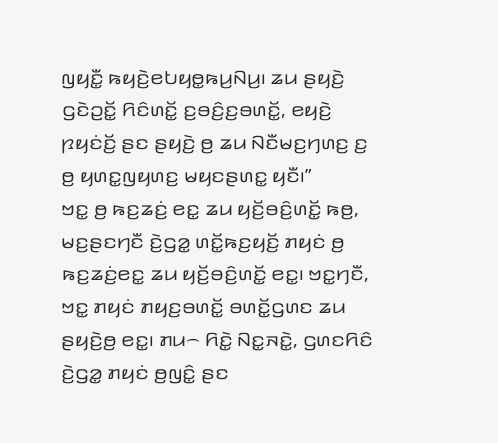ꤜꤟꤢꤪ꤭ ꤒꤟꤢꤧ꤬ꤕꤝꤟꤥ꤭ꤒꤣ꤬ꤡꤣ꤬꤯ ꤘꤣ ꤔꤟꤢꤧ꤬ ꤞꤢꤧꤑꤢꤩ꤭ ꤖꤢꤨꤛꤢꤩ꤭ ꤢ꤬ꤋꤢꤨ꤬ꤢ꤬ꤋꤛꤢꤩ꤭, ꤕꤟꤢꤧ꤬ ꤐꤟꤢꤦꤢꤩ꤬ ꤔꤢ ꤔꤟꤢꤧ꤬ ꤥ꤬ ꤘꤣ ꤡꤢꤪꤗꤢ꤬ꤚꤛꤢ꤬ ꤢ꤬ ꤥ꤬ ꤟꤛꤢ꤭ꤜꤟꤛꤢ꤬ ꤗꤟꤢꤔꤛꤢ꤭ ꤟꤢꤪ꤯”
ꤠꤢ꤭ ꤥ꤬ ꤒꤢ꤬ꤘꤢꤦ꤬ ꤕꤢ꤭ ꤘꤣ ꤟꤢꤩ꤬ꤋꤢꤨ꤬ꤛꤢꤩ꤭ ꤒꤥ꤬, ꤗꤢ꤬ꤔꤢꤚꤢꤪ ꤢꤧ꤬ꤞꤤ꤭ ꤛꤢꤩ꤭ꤒꤢ꤬ꤟꤢꤩ꤬ ꤊꤟꤢꤦ ꤥ꤬ ꤒꤢ꤬ꤘꤢꤦ꤬ꤕꤢ꤭ ꤘꤣ ꤟꤢꤩ꤬ꤋꤢꤨ꤬ꤛꤢꤩ꤭ ꤕꤢ꤭꤯ ꤠꤢ꤭ꤚꤢꤪ, ꤠꤢ꤭ ꤊꤟꤢꤦ ꤊꤟꤢ꤬ꤋꤛꤢꤩ꤭ ꤋꤛꤢꤩ꤭ꤞꤛꤢ ꤘꤣ ꤔꤟꤢꤧ꤬ꤥ꤬ ꤕꤢ꤭꤯ ꤊꤣ꤮ ꤖꤢꤧ꤭ ꤡꤢ꤭ꤏꤢꤧ꤭, ꤞꤛꤢꤖꤢꤨ ꤢꤧ꤬ꤞꤤ꤭ ꤊꤟꤢꤦ ꤥ꤬ꤜꤢꤨ꤭ ꤔꤢ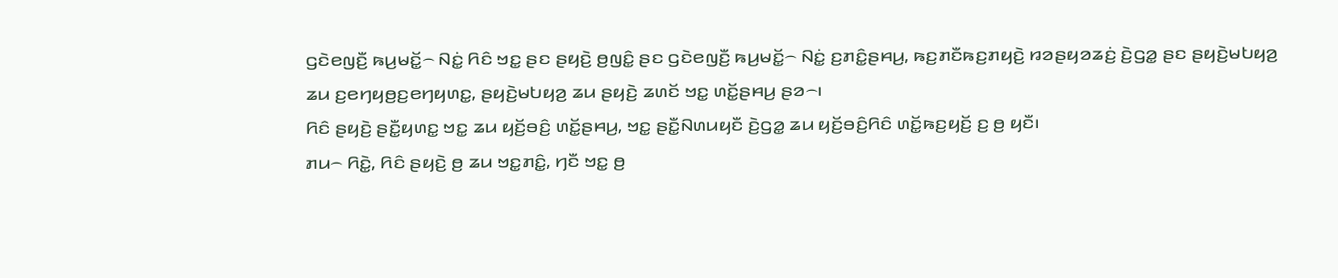ꤞꤢꤧꤕꤜꤢꤪ꤬ ꤒꤣ꤬ꤗꤢꤩ꤭꤮ ꤡꤢꤦ꤭ ꤖꤢꤨ ꤠꤢ꤭ ꤔꤢ ꤔꤟꤢꤧ꤬ ꤥ꤬ꤜꤢꤨ꤭ ꤔꤢ ꤞꤢꤧꤕꤜꤢꤪ꤬ ꤒꤣ꤬ꤗꤢꤩ꤭꤮ ꤡꤢꤦ꤭ ꤢ꤬ꤊꤢꤨ꤭ꤔꤌꤣ꤬, ꤒꤢ꤬ꤊꤢꤪꤒꤢ꤬ꤊꤟꤢꤧ꤬ ꤙꤤꤔꤟꤤꤘꤢꤦ꤬ ꤢꤧ꤬ꤞꤤ꤭ ꤔꤢ ꤔꤟꤢꤧ꤬ꤗꤝꤟꤤ꤬ ꤘꤣ ꤢ꤬ꤕꤚꤟꤥ꤬ꤢ꤬ꤕꤚꤟꤛꤢ꤭, ꤔꤟꤢꤧ꤬ꤗꤝꤟꤤ꤬ ꤘꤣ ꤔꤟꤢꤧ꤬ ꤘꤛꤢꤩ ꤠꤢ꤭ ꤛꤢꤩ꤭ꤔꤌꤣ꤬ ꤔꤤ꤮꤯
ꤖꤢꤨ ꤔꤟꤢꤧ꤬ ꤔꤢꤪ꤭ꤟꤛꤢ꤭ ꤠꤢ꤭ ꤘꤣ ꤟꤢꤩ꤬ꤋꤢꤨ꤬ ꤛꤢꤩ꤭ꤔꤌꤣ꤬, ꤠꤢ꤭ ꤔꤢꤪ꤭ꤡꤛꤣꤟꤢꤪ ꤢꤧ꤬ꤞꤤ꤭ ꤘꤣ ꤟꤢꤩ꤬ꤋꤢꤨ꤬ꤖꤢꤨ ꤛꤢꤩ꤭ꤒꤢ꤬ꤟꤢꤩ꤬ ꤢ꤬ ꤥ꤬ ꤟꤢꤪ꤯
ꤊꤣ꤮ ꤖꤢꤧ꤭, ꤖꤢꤨ ꤔꤟꤢꤧ꤬ ꤥ꤬ ꤘꤣ ꤠꤢ꤭ꤊꤢꤨ꤭, ꤚꤢꤪ ꤠꤢ꤭ ꤥ꤬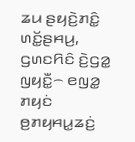ꤘꤣ ꤔꤟꤢꤧ꤬ꤊꤢꤨ꤭ ꤛꤢꤩ꤭ꤔꤌꤣ꤬, ꤞꤛꤢꤖꤢꤨ ꤢꤧ꤬ꤞꤤ꤭ ꤜꤟꤢꤪ꤭꤮ ꤕꤜꤤ꤭ ꤊꤟꤢꤦ ꤥ꤬ꤊꤟꤌꤣ꤭ꤘꤢꤦ꤬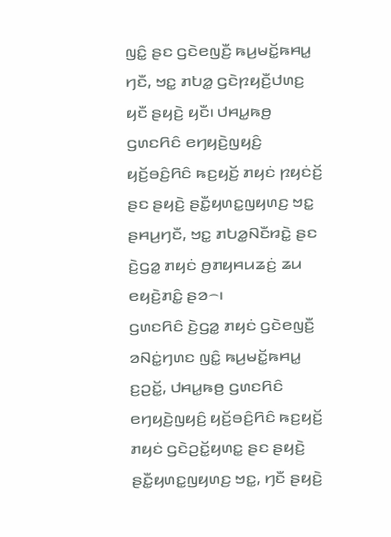ꤜꤢꤨ꤭ ꤔꤢ ꤞꤢꤧꤕꤜꤢꤪ꤬ ꤒꤣ꤬ꤗꤢꤩ꤭ꤒꤌꤣ꤭ ꤚꤢꤪ, ꤠꤢ꤭ ꤊꤝꤤ꤭ ꤞꤢꤧꤐꤟꤢꤪ꤬ꤓꤛꤢ꤬ ꤟꤢꤪ ꤔꤟꤢꤧ꤬ ꤟꤢꤪ꤯ ꤓꤌꤣ꤭ꤒꤥ꤬ ꤞꤛꤢꤖꤢꤨ ꤕꤚꤟꤢꤧ꤬ꤜꤟꤢꤨ꤬ ꤟꤢꤩ꤬ꤋꤢꤨ꤬ꤖꤢꤨ ꤒꤢ꤬ꤟꤢꤩ꤬ ꤊꤟꤢꤦ ꤐꤟꤢꤦꤢꤩ꤬ ꤔꤢ ꤔꤟꤢꤧ꤬ ꤔꤢꤪ꤭ꤟꤛꤢ꤭ꤜꤟꤛꤢ꤬ ꤠꤢ꤭ ꤔꤌꤣ꤬ꤚꤢꤪ, ꤠꤢ꤭ ꤊꤝꤤ꤭ꤡꤢꤪꤙꤢꤧ꤭ ꤔꤢ ꤢꤧ꤬ꤞꤤ꤭ ꤊꤟꤢꤦ ꤥ꤬ꤊꤟꤌꤣꤘꤢꤦ꤬ ꤘꤣ ꤕꤟꤢꤧ꤬ꤊꤢꤨ꤭ ꤔꤤ꤮꤯
ꤞꤛꤢꤖꤢꤨ ꤢꤧ꤬ꤞꤤ꤭ ꤊꤟꤢꤦ ꤞꤢꤧꤕꤜꤢꤪ꤬ ꤤꤡꤢꤦ꤭ꤚꤛꤢ ꤜꤢꤨ꤭ ꤒꤣ꤬ꤗꤢꤩ꤭ꤒꤌꤣ꤭ ꤢ꤬ꤑꤢꤩ꤭, ꤓꤌꤣ꤭ꤒꤥ꤬ ꤞꤛꤢꤖꤢꤨ ꤕꤚꤟꤢꤧ꤬ꤜꤟꤢꤨ꤬ ꤟꤢꤩ꤬ꤋꤢꤨ꤬ꤖꤢꤨ ꤒꤢ꤬ꤟꤢꤩ꤬ ꤊꤟꤢꤦ ꤞꤢꤧꤑꤢꤩ꤭ꤟꤛꤢ꤭ ꤔꤢ ꤔꤟꤢꤧ꤬ ꤔꤢꤪ꤭ꤟꤛꤢ꤭ꤜꤟꤛꤢ꤬ ꤠꤢ꤭, ꤚꤢꤪ ꤔꤟꤢꤧ꤬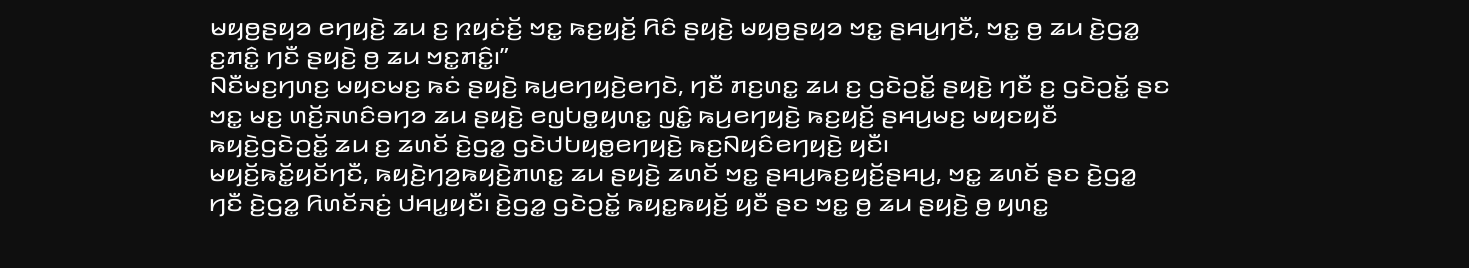ꤗꤟꤥ꤬ꤔꤟꤤ ꤕꤚꤟꤢꤧ꤬ ꤘꤣ ꤢ꤬ ꤐꤟꤢꤦꤢꤩ꤬ ꤠꤢ꤭ ꤒꤢ꤬ꤟꤢꤩ꤬ ꤖꤢꤨ ꤔꤟꤢꤧ꤬ ꤗꤟꤥ꤬ꤔꤟꤤ ꤠꤢ꤭ ꤔꤌꤣ꤬ꤚꤢꤪ, ꤠꤢ꤭ ꤥ꤬ ꤘꤣ ꤢꤧ꤬ꤞꤤ꤭ ꤢ꤬ꤊꤢꤨ꤭ ꤚꤢꤪ ꤔꤟꤢꤧ꤬ ꤥ꤬ ꤘꤣ ꤠꤢ꤭ꤊꤢꤨ꤭꤯”
ꤡꤢꤪꤗꤢ꤬ꤚꤛꤢ꤬ ꤗꤟꤢꤗꤢ꤬ ꤒꤢꤦ ꤔꤟꤢꤧ꤬ ꤒꤣ꤬ꤕꤚꤟꤢꤧ꤬ꤕꤚꤢꤧ, ꤚꤢꤪ ꤊꤢ꤬ꤛꤢ꤭ ꤘꤣ ꤢ꤬ ꤞꤢꤧꤑꤢꤩ꤭ ꤔꤟꤢꤧ꤬ ꤚꤢꤪ ꤢ꤬ ꤞꤢꤧꤑꤢꤩ꤭ ꤔꤢ ꤠꤢ꤭ ꤗꤢ꤬ ꤛꤢꤩ꤬ꤏꤛꤢꤨꤋꤚꤤ ꤘꤣ ꤔꤟꤢꤧ꤬ ꤕꤜꤝꤥ꤭ꤟꤛꤢ꤭ ꤜꤢꤨ꤭ ꤒꤣ꤬ꤕꤚꤟꤢꤧ꤬ ꤒꤢ꤬ꤟꤢꤩ꤬ ꤔꤌꤣ꤬ꤗꤢ꤬ ꤗꤟꤢꤟꤢꤪ ꤒꤟꤢꤧ꤬ꤞꤢꤧꤑꤢꤩ꤭ ꤘꤣ ꤢ꤬ ꤘꤛꤢꤩ ꤢꤧ꤬ꤞꤤ꤭ ꤞꤢꤧꤓꤝꤟꤥ꤭ꤕꤚꤟꤢꤧ꤬ ꤒꤢ꤬ꤡꤟꤢꤨꤕꤚꤟꤢꤧ꤬ ꤟꤢꤪ꤯
ꤗꤟꤢꤩ꤬ꤒꤢꤩ꤭ꤟꤢꤩꤚꤢꤪ, ꤒꤟꤢꤧ꤬ꤚꤤ꤬ꤒꤟꤢꤧ꤬ꤊꤛꤢ꤭ ꤘꤣ ꤔꤟꤢꤧ꤬ ꤘꤛꤢꤩ ꤠꤢ꤭ ꤔꤌꤣ꤬ꤒꤢ꤬ꤟꤢꤩ꤬ꤔꤌꤣ꤬, ꤠꤢ꤭ ꤘꤛꤢꤩ ꤔꤢ ꤢꤧ꤬ꤞꤤ꤭ ꤚꤢꤪ ꤢꤧ꤬ꤞꤤ꤭ ꤖꤛꤢꤩꤏꤢꤦ꤬ ꤓꤌꤣ꤭ꤟꤢꤪ꤯ ꤢꤧ꤬ꤞꤤ꤭ ꤞꤢꤧꤑꤢꤩ꤭ ꤒꤟꤢ꤭ꤒꤟꤢꤩ꤬ ꤟꤢꤪ ꤔꤢ ꤠꤢ꤭ ꤥ꤬ ꤘꤣ ꤔꤟꤢꤧ꤬ ꤥ꤬ ꤟꤛꤢ꤭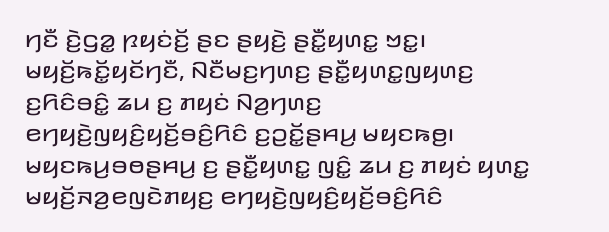ꤚꤢꤪ ꤢꤧ꤬ꤞꤤ꤭ ꤐꤟꤢꤦꤢꤩ꤬ ꤔꤢ ꤔꤟꤢꤧ꤬ ꤔꤢꤪ꤭ꤟꤛꤢ꤭ ꤠꤢ꤭꤯
ꤗꤟꤢꤩ꤬ꤒꤢꤩ꤭ꤟꤢꤩꤚꤢꤪ, ꤡꤢꤪꤗꤢ꤬ꤚꤛꤢ꤬ ꤔꤢꤪ꤭ꤟꤛꤢ꤭ꤜꤟꤛꤢ꤬ ꤢ꤬ꤖꤢꤨꤋꤢꤨ꤭ ꤘꤣ ꤢ꤬ ꤊꤟꤢꤦ ꤡꤤ꤬ꤚꤛꤢ꤬ ꤕꤚꤟꤢꤧ꤬ꤜꤟꤢꤨ꤬ꤟꤢꤩ꤬ꤋꤢꤨ꤬ꤖꤢꤨ ꤢ꤬ꤑꤢꤩ꤭ꤔꤌꤣ꤬ ꤗꤟꤢꤒꤥ꤬꤯ ꤗꤟꤢꤒꤣ꤬ꤋꤥꤔꤌꤣ꤬ ꤢ꤬ ꤔꤢꤪ꤭ꤟꤛꤢ꤭ ꤜꤢꤨ꤭ ꤘꤣ ꤢ꤬ ꤊꤟꤢꤦ ꤟꤛꤢ꤭ ꤗꤟꤢꤩ꤬ꤏꤤ꤬ꤕꤜꤢꤧꤊꤟꤢ꤬ ꤕꤚꤟꤢꤧ꤬ꤜꤟꤢꤨ꤬ꤟꤢꤩ꤬ꤋꤢꤨ꤬ꤖꤢꤨ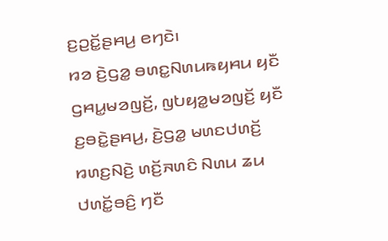ꤢ꤬ꤑꤢꤩ꤭ꤔꤌꤣ꤬ ꤕꤚꤢꤧ꤯
ꤙꤤ ꤢꤧ꤬ꤞꤤ꤭ ꤋꤛꤢ꤭ꤡꤛꤣꤒꤟꤌꤣ ꤟꤢꤪ ꤞꤌꤣ꤭ꤗꤤꤜꤢꤩ꤬, ꤜꤝꤟꤤ꤭ꤗꤤꤜꤢꤩ꤬ ꤟꤢꤪ ꤢ꤬ꤋꤢꤧ꤭ꤔꤌꤣ꤬, ꤢꤧ꤬ꤞꤤ꤭ ꤗꤛꤢꤓꤛꤢꤩ꤬ ꤙꤛꤢ꤬ꤡꤢꤧ꤬ ꤛꤢꤩ꤬ꤏꤛꤢꤨ ꤡꤛꤣ ꤘꤣ ꤓꤛꤢꤩ꤭ꤋꤢꤨ꤬ ꤚꤢꤪ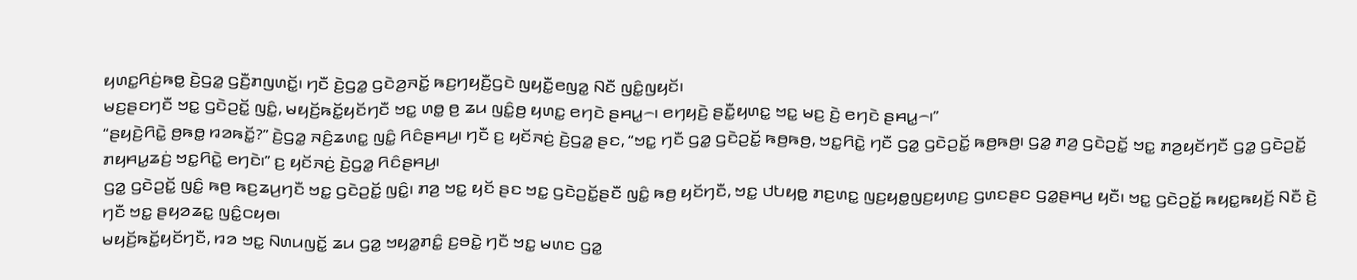ꤟꤛꤢ꤭ꤖꤢꤦ꤬ꤒꤥ꤭ ꤢꤧ꤬ꤞꤤ꤭ ꤞꤢꤪ꤬ꤊꤜꤛꤢꤩ꤭꤯ ꤚꤢꤪ ꤢꤧ꤬ꤞꤤ꤭ ꤞꤢꤧꤤ꤬ꤏꤢꤩ꤭ ꤒꤢ꤬ꤚꤟꤢꤪ꤬ꤞꤢꤧ ꤜꤟꤢꤪ꤭ꤕꤜꤤ꤭ ꤡꤢꤪ ꤜꤢꤨ꤭ꤜꤟꤢꤩ꤯
ꤗꤢ꤬ꤔꤢꤚꤢꤪ ꤠꤢ꤭ ꤞꤢꤧꤑꤢꤩ꤭ ꤜꤢꤨ꤭, ꤗꤟꤢꤩ꤬ꤒꤢꤩ꤭ꤟꤢꤩꤚꤢꤪ ꤠꤢ꤭ ꤛꤥ꤭ ꤥ꤬ ꤘꤣ ꤜꤢꤨ꤭ꤥ꤬ ꤟꤛꤢ꤭ ꤕꤚꤢꤧ ꤔꤌꤣ꤭꤮꤯ ꤕꤚꤟꤢꤧ꤬ ꤔꤢꤪ꤭ꤟꤛꤢ꤭ ꤠꤢ꤭ ꤗꤢ꤬ ꤢꤧ꤬ ꤕꤚꤢꤧ ꤔꤌꤣ꤭꤮꤯”
“ꤔꤟꤢꤧ꤬ꤖꤢꤧ꤭ ꤥ꤬ꤒꤥ꤭ ꤙꤤꤒꤢꤩ꤭?” ꤢꤧ꤬ꤞꤤ꤭ ꤏꤢꤨ꤬ꤘꤛꤢ꤭ ꤜꤢꤨ꤭ ꤖꤢꤨꤔꤌꤣ꤬꤯ ꤚꤢꤪ ꤢ꤬ ꤟꤢꤩꤏꤢꤦ꤬ ꤢꤧ꤬ꤞꤤ꤭ ꤔꤢ, “ꤠꤢ꤭ ꤚꤢꤪ ꤞꤤ꤭ ꤞꤢꤧꤑꤢꤩ꤭ ꤒꤥ꤬ꤒꤥ꤬, ꤠꤢ꤭ꤖꤢꤧ꤭ ꤚꤢꤪ ꤞꤤ꤭ ꤞꤢꤧꤑꤢꤩ꤭ ꤒꤥ꤬ꤒꤥ꤬꤯ ꤞꤤ꤭ ꤊꤤ꤬ ꤞꤢꤧꤑꤢꤩ꤭ ꤠꤢ꤭ ꤊꤤ꤬ꤟꤢꤩꤚꤢꤪ ꤞꤤ꤭ ꤞꤢꤧꤑꤢꤩ꤭ ꤊꤟꤌꤣ꤭ꤘꤢꤦ꤬ ꤠꤢ꤭ꤖꤢꤧ꤭ ꤕꤚꤢꤧ꤯” ꤢ꤬ ꤟꤢꤩꤏꤢꤦ꤬ ꤢꤧ꤬ꤞꤤ꤭ ꤖꤢꤨꤔꤌꤣ꤬꤯
ꤞꤤ꤭ ꤞꤢꤧꤑꤢꤩ꤭ ꤜꤢꤨ꤭ ꤒꤥ꤬ ꤒꤢ꤬ꤘꤣ꤬ꤚꤢꤪ ꤠꤢ꤭ ꤞꤢꤧꤑꤢꤩ꤭ ꤜꤢꤨ꤭꤯ ꤊꤤ꤬ ꤠꤢ꤭ ꤟꤢꤩ ꤔꤢ ꤠꤢ꤭ ꤞꤢꤧꤑꤢꤩ꤭ꤔꤢꤪ ꤜꤢꤨ꤭ ꤒꤥ꤬ ꤟꤢꤩꤚꤢꤪ, ꤠꤢ꤭ ꤓꤝꤟꤥ꤭ ꤊꤢ꤬ꤛꤢ꤭ ꤜꤢ꤬ꤟꤥ꤭ꤜꤢ꤬ꤟꤛꤢ꤬ ꤞꤛꤢꤔꤢ ꤞꤤ꤭ꤔꤌꤣ꤬ ꤟꤢꤪ꤯ ꤠꤢ꤭ ꤞꤢꤧꤑꤢꤩ꤭ ꤒꤟꤢ꤭ꤒꤟꤢꤩ꤬ ꤡꤢꤪ ꤢꤧ꤬ ꤚꤢꤪ ꤠꤢ꤭ ꤔꤟꤤꤘꤢ꤭ ꤜꤢꤨ꤭ꤍꤟꤥ꤯
ꤗꤟꤢꤩ꤬ꤒꤢꤩ꤭ꤟꤢꤩꤚꤢꤪ, ꤙꤤ ꤠꤢ꤭ ꤡꤛꤣꤜꤢꤩ꤭ ꤘꤣ ꤞꤤ꤭ ꤠꤟꤤ꤭ꤊꤢꤨ꤭ ꤢ꤬ꤋꤢꤧ꤭ ꤚꤢꤪ ꤠꤢ꤭ ꤗꤛꤢ ꤞꤤ꤭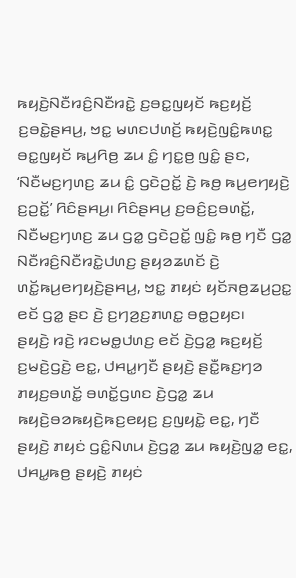ꤒꤟꤢꤧ꤬ꤡꤢꤪꤙꤢꤨ꤬ꤡꤢꤪꤙꤢꤧ꤭ ꤢ꤬ꤋꤢ꤭ꤜꤟꤢꤩ ꤒꤢ꤬ꤟꤢꤩ꤬ ꤢ꤬ꤋꤢꤧ꤭ꤔꤌꤣ꤬, ꤠꤢ꤭ ꤗꤛꤢꤓꤛꤢꤩ꤬ ꤒꤟꤢꤧ꤬ꤜꤢꤨ꤭ꤒꤛꤢ꤭ ꤋꤢ꤭ꤜꤟꤢꤩ ꤒꤣ꤬ꤖꤥ꤬ ꤘꤣ ꤢꤨ꤭ ꤚꤢ꤭ꤥ꤬ ꤜꤢꤨ꤭ ꤔꤢ, ‘ꤡꤢꤪꤗꤢ꤬ꤚꤛꤢ꤬ ꤘꤣ ꤢꤨ꤭ ꤞꤢꤧꤑꤢꤩ꤭ ꤢꤧ꤬ ꤒꤥ꤬ ꤒꤣ꤬ꤕꤚꤟꤢꤧ꤬ ꤢ꤬ꤑꤢꤩ꤭’ ꤖꤢꤨꤔꤌꤣ꤬꤯ ꤖꤢꤨꤔꤌꤣ꤬ ꤢ꤬ꤋꤢꤨ꤬ꤢ꤬ꤋꤛꤢꤩ꤭, ꤡꤢꤪꤗꤢ꤬ꤚꤛꤢ꤬ ꤘꤣ ꤞꤤ꤭ ꤞꤢꤧꤑꤢꤩ꤭ ꤜꤢꤨ꤭ ꤒꤥ꤬ ꤚꤢꤪ ꤞꤤ꤭ ꤡꤢꤪꤙꤢꤨ꤬ꤡꤢꤪꤙꤢꤧ꤭ꤓꤛꤢ꤬ ꤔꤟꤤꤘꤛꤢꤩ ꤢꤧ꤬ ꤛꤢꤩ꤭ꤒꤣ꤬ꤕꤚꤟꤢꤧ꤬ꤔꤌꤣ꤬, ꤠꤢ꤭ ꤊꤟꤢꤦ ꤟꤢꤩꤏꤥ꤬ꤘꤣ꤬ꤑꤢ꤭ ꤕꤢꤩ ꤞꤤ꤭ ꤔꤢ ꤢꤧ꤬ ꤢ꤬ꤚꤤ꤬ꤢ꤬ꤊꤛꤢ꤭ ꤋꤥ꤭ꤑꤟꤢ꤯
ꤔꤟꤢꤧ꤬ ꤙꤢꤧ꤬ ꤙꤢꤗꤥ꤭ꤓꤛꤢ꤬ ꤕꤢꤩ ꤢꤧ꤬ꤞꤤ꤭ ꤒꤢ꤬ꤟꤢꤩ꤬ ꤢ꤬ꤗꤢꤧ꤬ꤞꤢꤧ꤬ ꤕꤢ꤭, ꤓꤌꤣ꤭ꤚꤢꤪ ꤔꤟꤢꤧ꤬ ꤔꤢꤪ꤭ꤒꤢ꤬ꤚꤤ ꤊꤟꤢ꤬ꤋꤛꤢꤩ꤭ ꤋꤛꤢꤩ꤭ꤞꤛꤢ ꤢꤧ꤬ꤞꤤ꤭ ꤘꤣ ꤒꤟꤢꤧ꤬ꤋꤤꤒꤟꤢꤧ꤬ꤒꤢ꤬ꤕꤟꤢ꤬ ꤢ꤬ꤜꤟꤢꤧ꤭ ꤕꤢ꤭, ꤚꤢꤪ ꤔꤟꤢꤧ꤬ ꤊꤟꤢꤦ ꤞꤢꤨ꤭ꤡꤛꤣ ꤢꤧ꤬ꤞꤤ꤭ ꤘꤣ ꤒꤟꤢꤧ꤬ꤜꤤ꤭ ꤕꤢ꤭, ꤓꤌꤣ꤭ꤒꤥ꤬ ꤔꤟꤢꤧ꤬ ꤊꤟꤢꤦ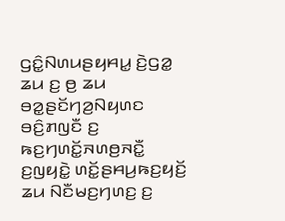ꤞꤢꤨ꤭ꤡꤛꤣꤔꤟꤌꤣ꤭ ꤢꤧ꤬ꤞꤤ꤭ ꤘꤣ ꤢ꤬ ꤥ꤬ ꤘꤣ ꤋꤤ꤭ꤔꤢꤩꤚꤤ꤬ꤡꤟꤛꤢ ꤋꤢꤨ꤬ꤊꤜꤢꤪ ꤢ꤬ ꤒꤢ꤬ꤚꤛꤢꤩ꤭ꤏꤛꤥ꤬ꤏꤢꤪ꤭ ꤢ꤬ꤜꤟꤢꤧ꤭ ꤛꤢꤩ꤭ꤔꤌꤣ꤬ꤒꤢ꤬ꤟꤢꤩ꤬ ꤘꤣ ꤡꤢꤪꤗꤢ꤬ꤚꤛꤢ꤬ ꤢ꤬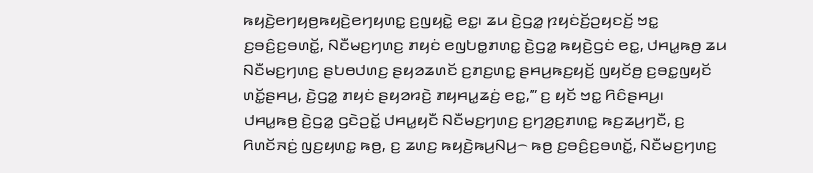ꤒꤟꤢꤧ꤬ꤕꤚꤟꤥ꤬ꤒꤟꤢꤧ꤬ꤕꤚꤟꤛꤢ꤭ ꤢ꤬ꤜꤟꤢꤧ꤭ ꤕꤢ꤭꤯ ꤘꤣ ꤢꤧ꤬ꤞꤤ꤭ ꤐꤟꤢꤦꤢꤩ꤬ꤑꤟꤢꤢꤩ꤬ ꤠꤢ꤭ ꤢ꤬ꤋꤢꤨ꤬ꤢ꤬ꤋꤛꤢꤩ꤭, ꤡꤢꤪꤗꤢ꤬ꤚꤛꤢ꤬ ꤊꤟꤢꤦ ꤕꤜꤝꤥ꤭ꤊꤛꤢ꤭ ꤢꤧ꤬ꤞꤤ꤭ ꤒꤟꤢꤧ꤬ꤞꤢꤦ ꤕꤢ꤭, ꤓꤌꤣ꤭ꤒꤥ꤬ ꤘꤣ ꤡꤢꤪꤗꤢ꤬ꤚꤛꤢ꤬ ꤔꤝꤥꤓꤛꤢ꤬ ꤔꤟꤤꤘꤛꤢꤩ ꤢ꤬ꤊꤢ꤬ꤛꤢ꤭ ꤔꤌꤣ꤬ꤒꤢ꤬ꤟꤢꤩ꤬ ꤜꤟꤢꤩꤥ꤬ ꤢ꤬ꤋꤢ꤭ꤜꤟꤢꤩ ꤛꤢꤩ꤭ꤔꤌꤣ꤬, ꤢꤧ꤬ꤞꤤ꤭ ꤊꤟꤢꤦ ꤔꤟꤤꤙꤢꤧ꤬ ꤊꤟꤌꤣ꤭ꤘꤢꤦ꤬ ꤕꤢ꤭,’” ꤢ꤬ ꤟꤢꤩ ꤠꤢ꤭ ꤖꤢꤨꤔꤌꤣ꤬꤯
ꤓꤌꤣ꤭ꤒꤥ꤬ ꤢꤧ꤬ꤞꤤ꤭ ꤞꤢꤧꤑꤢꤩ꤭ ꤓꤌꤣ꤭ꤟꤢꤪ ꤡꤢꤪꤗꤢ꤬ꤚꤛꤢ꤬ ꤢ꤬ꤚꤤ꤬ꤢ꤬ꤊꤛꤢ꤭ ꤒꤢ꤬ꤘꤣ꤬ꤚꤢꤪ, ꤢ꤬ ꤖꤛꤢꤩꤏꤢꤦ꤬ ꤜꤢ꤬ꤟꤛꤢ꤭ ꤒꤥ꤬, ꤢ꤬ ꤘꤛꤢ꤬ ꤒꤟꤢꤧ꤬ꤒꤣ꤬ꤡꤣ꤬꤮ ꤒꤥ꤬ ꤢ꤬ꤋꤢꤨ꤬ꤢ꤬ꤋꤛꤢꤩ꤭, ꤡꤢꤪꤗꤢ꤬ꤚꤛꤢ꤬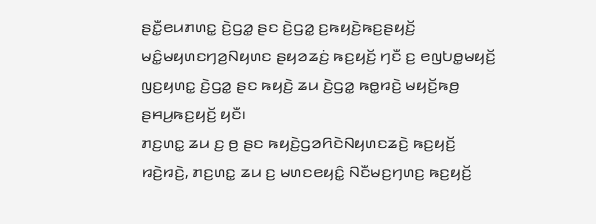ꤔꤢꤪ꤭ꤕꤣꤊꤛꤢ꤭ ꤢꤧ꤬ꤞꤤ꤭ ꤔꤢ ꤢꤧ꤬ꤞꤤ꤭ ꤢ꤬ꤒꤟꤢꤧ꤬ꤒꤢ꤬ꤔꤟꤢꤩ꤬ ꤗꤢꤨ꤭ꤗꤟꤛꤢꤚꤤ꤬ꤡꤟꤛꤢ ꤔꤟꤤꤘꤢꤦ꤬ ꤒꤢ꤬ꤟꤢꤩ꤬ ꤚꤢꤪ ꤢ꤬ ꤕꤜꤝꤥ꤭ꤗꤟꤢꤩ꤬ ꤜꤢ꤬ꤟꤛꤢ꤭ ꤢꤧ꤬ꤞꤤ꤭ ꤔꤢ ꤒꤟꤢꤧ꤬ ꤘꤣ ꤢꤧ꤬ꤞꤤ꤭ ꤒꤥ꤭ꤙꤢꤧ꤬ ꤗꤟꤢꤩ꤬ꤒꤥ꤬ ꤔꤌꤣ꤬ꤒꤢ꤬ꤟꤢꤩ꤬ ꤟꤢꤪ꤯
ꤊꤢ꤬ꤛꤢ꤭ ꤘꤣ ꤢ꤬ ꤥ꤬ ꤔꤢ ꤒꤟꤢꤧ꤬ꤞꤤꤖꤢꤧꤡꤟꤛꤢꤘꤢꤧ꤬ ꤒꤢ꤬ꤟꤢꤩ꤬ ꤙꤢꤧ꤬ꤙꤢꤧ꤬, ꤊꤢ꤬ꤛꤢ꤭ ꤘꤣ ꤢ꤬ ꤗꤛꤢꤕꤟꤢꤨ꤭ ꤡꤢꤪꤗꤢ꤬ꤚꤛꤢ꤬ ꤒꤢ꤬ꤟꤢꤩ꤬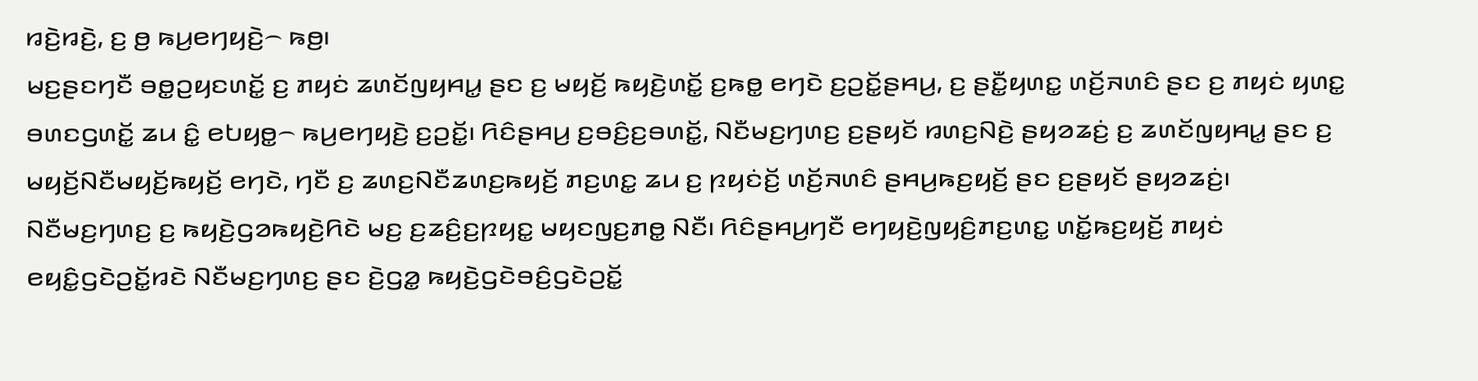ꤙꤢꤧ꤬ꤙꤢꤧ꤬, ꤢ꤬ ꤥ꤬ ꤒꤣ꤬ꤕꤚꤟꤢꤧ꤬꤮ ꤒꤥ꤬꤯
ꤗꤢ꤬ꤔꤢꤚꤢꤪ ꤋꤥ꤭ꤑꤟꤢꤛꤢꤩ꤭ ꤢ꤬ ꤊꤟꤢꤦ ꤘꤛꤢꤩꤜꤟꤌꤣ꤭ ꤔꤢ ꤢ꤬ ꤗꤟꤢꤩ꤬ ꤒꤟꤢꤧ꤬ꤛꤢꤩ꤭ ꤢ꤬ꤒꤥ꤭ ꤕꤚꤢꤧ ꤢ꤬ꤑꤢꤩ꤭ꤔꤌꤣ꤬, ꤢ꤬ ꤔꤢꤪ꤭ꤟꤛꤢ꤭ ꤛꤢꤩ꤬ꤏꤛꤢꤨ ꤔꤢ ꤢ꤬ ꤊꤟꤢꤦ ꤟꤛꤢ꤭ ꤋꤛꤢꤞꤛꤢꤩ꤭ ꤘꤣ ꤢꤨ꤭ ꤕꤝꤟꤥ꤭꤮ ꤒꤣ꤬ꤕꤚꤟꤢꤧ꤬ ꤢ꤬ꤑꤢꤩ꤭꤯ ꤖꤢꤨꤔꤌꤣ꤬ ꤢ꤬ꤋꤢꤨ꤬ꤢ꤬ꤋꤛꤢꤩ꤭, ꤡꤢꤪꤗꤢ꤬ꤚꤛꤢ꤬ ꤢ꤬ꤔꤟꤢꤩ ꤙꤛꤢ꤬ꤡꤢꤧ꤬ ꤔꤟꤤꤘꤢꤦ꤬ ꤢ꤬ ꤘꤛꤢꤩꤜꤟꤌꤣ꤭ ꤔꤢ ꤢ꤬ ꤗꤟꤢꤩ꤬ꤡꤢꤪꤗꤟꤢꤩ꤬ꤒꤟꤢꤩ꤬ ꤕꤚꤢꤧ, ꤚꤢꤪ ꤢ꤬ ꤘꤛꤢ꤬ꤡꤢꤪꤘꤛꤢ꤬ꤒꤟꤢꤩ꤬ ꤊꤢ꤬ꤛꤢ꤭ ꤘꤣ ꤢ꤬ ꤐꤟꤢꤦꤢꤩ꤬ ꤛꤢꤩ꤬ꤏꤛꤢꤨ ꤔꤌꤣ꤬ꤒꤢ꤬ꤟꤢꤩ꤬ ꤔꤢ ꤢ꤬ꤔꤟꤢꤩ ꤔꤟꤤꤘꤢꤦ꤬꤯
ꤡꤢꤪꤗꤢ꤬ꤚꤛꤢ꤬ ꤢ꤬ ꤒꤟꤢꤧ꤬ꤞꤤꤒꤟꤢꤧ꤬ꤖꤢꤧ ꤗꤢ꤬ ꤢ꤬ꤘꤢꤨ꤬ꤢ꤬ꤐꤟꤢ꤭ ꤗꤟꤢꤜꤢ꤬ꤊꤥ꤭ ꤡꤢꤪ꤯ ꤖꤢꤨꤔꤌꤣ꤬ꤚꤢꤪ ꤕꤚꤟꤢꤧ꤬ꤜꤟꤢꤨ꤬ꤊꤢ꤬ꤛꤢ꤭ ꤛꤢꤩ꤭ꤒꤢ꤬ꤟꤢꤩ꤬ ꤊꤟꤢꤦ ꤕꤟꤢꤨ꤭ꤞꤢꤧꤑꤢꤩ꤭ꤙꤢꤧ ꤡꤢꤪꤗꤢ꤬ꤚꤛꤢ꤬ ꤔꤢ ꤢꤧ꤬ꤞꤤ꤭ ꤒꤟꤢꤧ꤬ꤞꤢꤧꤋꤢꤨ꤬ꤞꤢꤧꤑꤢꤩ꤭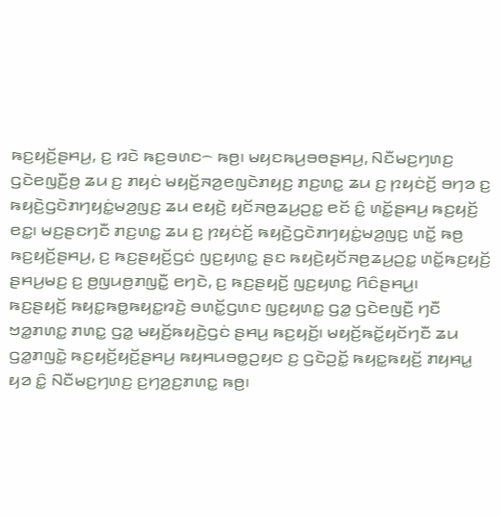ꤒꤢ꤬ꤟꤢꤩ꤬ꤔꤌꤣ꤬, ꤢ꤬ ꤙꤢꤧ ꤒꤢ꤬ꤋꤛꤢ꤮ ꤒꤥ꤬꤯ ꤗꤟꤢꤒꤣ꤬ꤋꤥꤔꤌꤣ꤬, ꤡꤢꤪꤗꤢ꤬ꤚꤛꤢ꤬ ꤞꤢꤧꤕꤜꤢꤪ꤬ꤥ꤬ ꤘꤣ ꤢ꤬ ꤊꤟꤢꤦ ꤗꤟꤢꤩ꤬ꤏꤤ꤬ꤕꤜꤢꤧꤊꤟꤢ꤬ ꤊꤢ꤬ꤛꤢ꤭ ꤘꤣ ꤢ꤬ ꤐꤟꤢꤦꤢꤩ꤬ ꤋꤚꤤ ꤢ꤬ ꤒꤟꤢꤧ꤬ꤞꤢꤧꤊꤚꤟꤢꤦ꤭ꤗꤤ꤬ꤜꤢ꤬ ꤘꤣ ꤕꤟꤢꤧ꤬ ꤟꤢꤩꤏꤥ꤬ꤘꤣ꤬ꤑꤢ꤭ ꤕꤢꤩ ꤢꤨ꤭ ꤛꤢꤩ꤭ꤔꤌꤣ꤬ ꤒꤢ꤬ꤟꤢꤩ꤬ ꤕꤢ꤭꤯ ꤗꤢ꤬ꤔꤢꤚꤢꤪ ꤊꤢ꤬ꤛꤢ꤭ ꤘꤣ ꤢ꤬ ꤐꤟꤢꤦꤢꤩ꤬ ꤒꤟꤢꤧ꤬ꤞꤢꤧꤊꤚꤟꤢꤦ꤭ꤗꤤ꤬ꤜꤢ꤬ ꤛꤢꤩ꤭ ꤒꤥ꤬ ꤒꤢ꤬ꤟꤢꤩ꤬ꤔꤌꤣ꤬, ꤢ꤬ ꤒꤢ꤬ꤔꤟꤢꤩ꤬ꤞꤢꤦ ꤜꤢ꤬ꤟꤛꤢ꤭ ꤔꤢ ꤒꤟꤢꤧ꤬ꤟꤢꤩꤏꤥ꤬ꤘꤣ꤬ꤑꤢ꤭ ꤛꤢꤩ꤭ꤒꤢ꤬ꤟꤢꤩ꤬ ꤔꤌꤣ꤬ꤗꤢ꤬ ꤢ꤬ ꤥ꤬ꤜꤣꤥ꤬ꤊꤜꤢꤪ꤭ ꤕꤚꤢꤧ, ꤢ꤬ ꤒꤢ꤬ꤔꤟꤢꤩ꤬ ꤜꤢ꤬ꤟꤛꤢ꤭ ꤖꤢꤨꤔꤌꤣ꤬꤯
ꤒꤢ꤬ꤔꤟꤢꤩ꤬ ꤒꤟꤢ꤭ꤒꤥ꤭ꤒꤟꤢ꤭ꤙꤢꤧ꤬ ꤋꤛꤢꤩ꤭ꤞꤛꤢ ꤜꤢ꤬ꤟꤛꤢ꤭ ꤞꤤ꤭ ꤞꤢꤧꤕꤜꤢꤪ꤬ ꤚꤢꤪ ꤠꤤ꤭ꤊꤛꤢ꤭ ꤊꤛꤢ꤭ ꤞꤤ꤭ ꤗꤟꤢꤩ꤬ꤒꤟꤢꤧ꤬ꤞꤢꤦ ꤔꤌꤣ꤬ ꤒꤢ꤬ꤟꤢꤩ꤬꤯ ꤗꤟꤢꤩ꤬ꤒꤢꤩ꤭ꤟꤢꤩꤚꤢꤪ ꤘꤣ ꤞꤤ꤭ꤊꤜꤢꤧ꤭ ꤒꤢ꤬ꤟꤢꤩ꤬ꤟꤢꤩ꤬ꤔꤌꤣ꤬ ꤒꤟꤌꤣꤋꤥ꤭ꤑꤟꤢ ꤢ꤬ ꤞꤢꤧꤑꤢꤩ꤭ ꤒꤟꤢ꤭ꤒꤟꤢꤩ꤬ ꤊꤟꤌꤣ꤭ ꤟꤤ ꤢꤨ꤭ ꤡꤢꤪꤗꤢ꤬ꤚꤛꤢ꤬ ꤢ꤬ꤚꤤ꤬ꤢ꤬ꤊꤛꤢ꤭ ꤒꤥ꤬꤯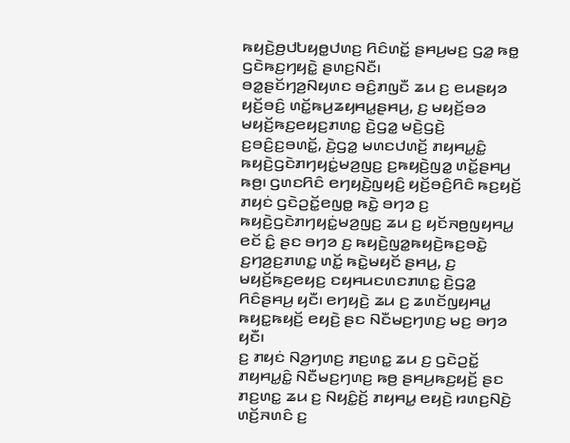ꤒꤟꤢꤧ꤬ꤥ꤬ꤓꤝꤟꤥ꤭ꤓꤛꤢ꤬ ꤖꤢꤨꤛꤢꤩ꤭ ꤔꤌꤣ꤬ꤗꤢ꤬ ꤞꤤ꤭ ꤒꤥ꤭ ꤞꤢꤧꤒꤢ꤬ꤚꤟꤢꤧ꤭ ꤔꤛꤢ꤬ꤡꤢꤪ꤯
ꤋꤤ꤭ꤔꤢꤩꤚꤤ꤬ꤡꤟꤛꤢ ꤋꤢꤨ꤬ꤊꤜꤢꤪ ꤘꤣ ꤢ꤬ ꤕꤣꤔꤟꤤ ꤟꤢꤩ꤬ꤋꤢꤨ꤬ ꤛꤢꤩ꤭ꤒꤣ꤬ꤘꤟꤌꤣ꤭ꤔꤌꤣ꤬, ꤢ꤬ ꤗꤟꤢꤩ꤬ꤋꤤ ꤗꤟꤢꤩ꤬ꤒꤢ꤬ꤕꤟꤢ꤬ꤊꤛꤢ꤭ ꤢꤧ꤬ꤞꤤ꤭ ꤗꤢꤧ꤬ꤞꤢꤧ꤬ ꤢ꤬ꤋꤢꤨ꤬ꤢ꤬ꤋꤛꤢꤩ꤭, ꤢꤧ꤬ꤞꤤ꤭ ꤗꤛꤢꤓꤛꤢꤩ꤬ ꤊꤟꤌꤣ꤭ꤢꤨ꤭ ꤒꤟꤢꤧ꤬ꤞꤢꤧꤊꤚꤟꤢꤦ꤭ꤗꤤ꤬ꤜꤢ꤬ ꤢ꤬ꤒꤟꤢꤧ꤬ꤜꤤ꤭ ꤛꤢꤩ꤭ꤔꤌꤣ꤬ ꤒꤥ꤬꤯ ꤞꤛꤢꤖꤢꤨ ꤕꤚꤟꤢꤧ꤬ꤜꤟꤢꤨ꤬ ꤟꤢꤩ꤬ꤋꤢꤨ꤬ꤖꤢꤨ ꤒꤢ꤬ꤟꤢꤩ꤬ ꤊꤟꤢꤦ ꤞꤢꤧꤑꤢꤩ꤭ꤕꤜꤥ꤭ ꤒꤢꤧ꤭ ꤋꤚꤤ ꤢ꤬ ꤒꤟꤢꤧ꤬ꤞꤢꤧꤊꤚꤟꤢꤦ꤭ꤗꤤ꤬ꤜꤢ꤬ ꤘꤣ ꤢ꤬ ꤟꤢꤩꤏꤥ꤬ꤜꤟꤌꤣ꤭ ꤕꤢꤩ ꤢꤨ꤭ ꤔꤢ ꤋꤚꤤ ꤢ꤬ ꤒꤟꤢꤧ꤬ꤜꤤ꤭ꤒꤟꤢꤧ꤬ꤒꤢ꤬ꤋꤢꤧ꤭ ꤢ꤬ꤚꤤ꤬ꤢ꤬ꤊꤛꤢ꤭ ꤛꤢꤩ꤭ ꤒꤢꤧ꤭ꤗꤟꤢꤩ ꤔꤌꤣ꤬, ꤢ꤬ ꤗꤟꤢꤩ꤬ꤒꤢ꤬ꤕꤟꤢ꤬ ꤢꤟꤌꤣꤢꤛꤢꤊꤛꤢ꤭ ꤢꤧ꤬ꤞꤤ꤭ ꤖꤢꤨꤔꤌꤣ꤬ ꤟꤢꤪ꤯ ꤕꤚꤟꤢꤧ꤬ ꤘꤣ ꤢ꤬ ꤘꤛꤢꤩꤜꤟꤌꤣ꤭ ꤒꤟꤢ꤭ꤒꤟꤢꤩ꤬ ꤕꤟꤢꤧ꤬ ꤔꤢ ꤡꤢꤪꤗꤢ꤬ꤚꤛꤢ꤬ ꤗꤢ꤬ ꤋꤚꤤ ꤟꤢꤪ꤯
ꤢ꤬ ꤊꤟꤢꤦ ꤡꤤ꤬ꤚꤛꤢ꤬ ꤊꤢ꤬ꤛꤢ꤭ ꤘꤣ ꤢ꤬ ꤞꤢꤧꤑꤢꤩ꤭ ꤊꤟꤌꤣ꤭ꤢꤨ꤭ ꤡꤢꤪꤗꤢ꤬ꤚꤛꤢ꤬ ꤒꤥ꤬ ꤔꤌꤣ꤬ꤒꤢ꤬ꤟꤢꤩ꤬ ꤔꤢ ꤊꤢ꤬ꤛꤢ꤭ ꤘꤣ ꤢ꤬ ꤡꤟꤢꤨ꤭ꤢꤩ꤬ ꤊꤟꤌꤣ꤭ ꤕꤟꤢꤧ꤬ ꤙꤛꤢ꤬ꤡꤢꤧ꤬ ꤛꤢꤩ꤬ꤏꤛꤢꤨ ꤢ꤬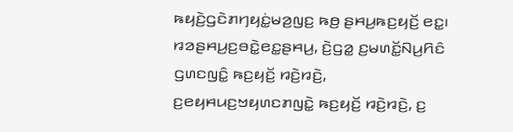ꤒꤟꤢꤧ꤬ꤞꤢꤧꤊꤚꤟꤢꤦ꤭ꤗꤤ꤬ꤜꤢ꤬ ꤒꤥ꤬ ꤔꤌꤣ꤬ꤒꤢ꤬ꤟꤢꤩ꤬ ꤕꤢ꤭꤯
ꤙꤤꤔꤌꤣ꤬ꤢ꤬ꤋꤢꤧ꤭ꤕꤢ꤭ꤔꤌꤣ꤬, ꤢꤧ꤬ꤞꤤ꤭ ꤢ꤬ꤗꤛꤢꤩ꤭ꤡꤣ꤬ꤖꤢꤨ ꤞꤛꤢꤜꤢꤨ꤭ ꤒꤢ꤬ꤟꤢꤩ꤬ ꤙꤢꤧ꤬ꤙꤢꤧ꤬, ꤢ꤬ꤕꤟꤌꤣꤢ꤬ꤠꤟꤛꤢꤊꤜꤢꤧ꤭ ꤒꤢ꤬ꤟꤢꤩ꤬ ꤙꤢꤧ꤬ꤙꤢꤧ꤬, ꤢ꤬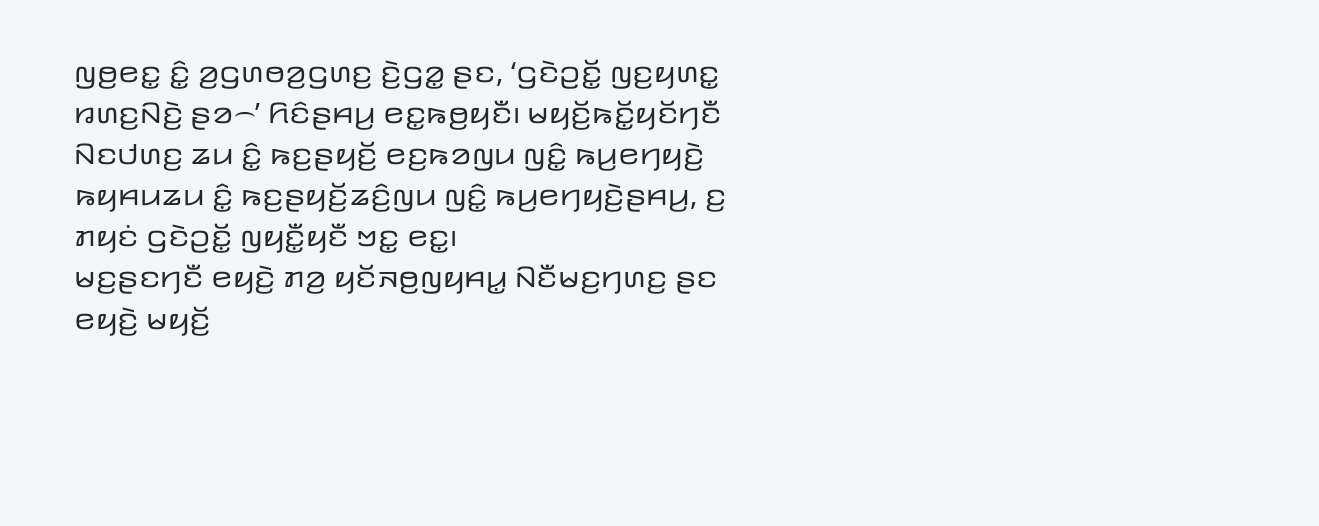ꤜꤥ꤬ꤕꤢ꤭ ꤢꤨ꤭ ꤤ꤬ꤞꤛꤥꤤ꤬ꤞꤛꤢ꤬ ꤢꤧ꤬ꤞꤤ꤭ ꤔꤢ, ‘ꤞꤢꤧꤑꤢꤩ꤭ ꤜꤢ꤬ꤟꤛꤢ꤭ ꤙꤛꤢ꤬ꤡꤢꤧ꤬ ꤔꤤ꤮’ ꤖꤢꤨꤔꤌꤣ꤬ ꤕꤢ꤭ꤒꤥ꤬ꤟꤢꤪ꤯ ꤗꤟꤢꤩ꤬ꤒꤢꤩ꤭ꤟꤢꤩꤚꤢꤪ ꤡꤢꤓꤛꤢ꤬ ꤘꤣ ꤢꤨ꤭ ꤒꤢ꤬ꤔꤟꤢꤩ꤬ ꤕꤢ꤬ꤒꤤꤜꤣ ꤜꤢꤨ꤭ ꤒꤣ꤬ꤕꤚꤟꤢꤧ꤬ ꤒꤟꤌꤣꤘꤣ ꤢꤨ꤭ ꤒꤢ꤬ꤔꤟꤢꤩ꤬ꤘꤢꤨ꤬ꤜꤣ ꤜꤢꤨ꤭ ꤒꤣ꤬ꤕꤚꤟꤢꤧ꤬ꤔꤌꤣ꤬, ꤢ꤬ ꤊꤟꤢꤦ ꤞꤢꤧꤑꤢꤩ꤭ ꤜꤟꤢꤪ꤭ꤟꤢꤪ ꤠꤢ꤭ ꤕꤢ꤭꤯
ꤗꤢ꤬ꤔꤢꤚꤢꤪ ꤕꤟꤢꤧ꤬ ꤊꤤ꤬ ꤟꤢꤩꤏꤥ꤬ꤜꤟꤌꤣ꤭ ꤡꤢꤪꤗꤢ꤬ꤚꤛꤢ꤬ ꤔꤢ ꤕꤟꤢꤧ꤬ ꤗꤟꤢꤩ꤬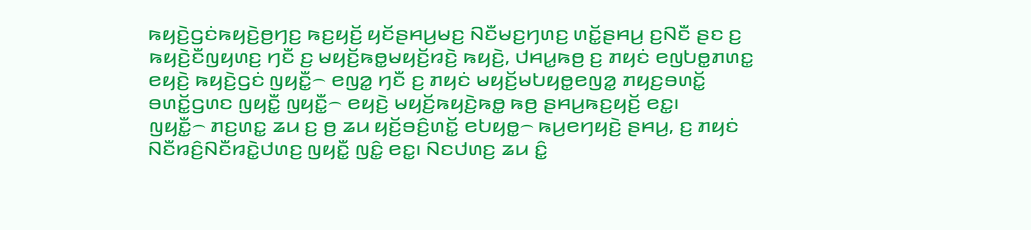ꤒꤟꤢꤧ꤬ꤞꤢꤦꤒꤟꤢꤧ꤬ꤥ꤬ꤚꤢ꤬ ꤒꤢ꤬ꤟꤢꤩ꤬ ꤟꤢꤩꤔꤌꤣ꤬ꤗꤢ꤬ ꤡꤢꤪꤗꤢ꤬ꤚꤛꤢ꤬ ꤛꤢꤩ꤭ꤔꤌꤣ꤬ ꤢ꤬ꤡꤢꤪ ꤔꤢ ꤢ꤬ ꤒꤟꤢꤧ꤬ꤢꤪꤜꤟꤛꤢ꤬ ꤚꤢꤪ ꤢ꤬ ꤗꤟꤢꤩ꤬ꤒꤥ꤭ꤗꤟꤢꤩ꤬ꤙꤢꤧ꤬ ꤒꤟꤢꤧ꤬, ꤓꤌꤣ꤭ꤒꤥ꤬ ꤢ꤬ ꤊꤟꤢꤦ ꤕꤜꤝꤥ꤭ꤊꤛꤢ꤭ ꤕꤟꤢꤧ꤬ ꤒꤟꤢꤧ꤬ꤞꤢꤦ ꤜꤟꤢꤪ꤭꤮ ꤕꤜꤤ꤭ ꤚꤢꤪ ꤢ꤬ ꤊꤟꤢꤦ ꤗꤟꤢꤩ꤬ꤗꤝꤟꤥ꤭ꤕꤜꤤ꤭ ꤊꤟꤢ꤬ꤋꤛꤢꤩ꤭ ꤋꤛꤢꤩ꤭ꤞꤛꤢ ꤜꤟꤢꤪ꤭ ꤜꤟꤢꤪ꤭꤮ ꤕꤟꤢꤧ꤬ ꤗꤟꤢꤩ꤬ꤒꤟꤢꤧ꤬ꤒꤥ꤭ ꤒꤥ꤬ ꤔꤌꤣ꤬ꤒꤢ꤬ꤟꤢꤩ꤬ ꤕꤢ꤭꤯
ꤜꤟꤢꤪ꤭꤮ ꤊꤢ꤬ꤛꤢ꤭ ꤘꤣ ꤢ꤬ ꤥ꤬ ꤘꤣ ꤟꤢꤩ꤬ꤋꤢꤨ꤬ꤛꤢꤩ꤭ ꤕꤝꤟꤥ꤭꤮ ꤒꤣ꤬ꤕꤚꤟꤢꤧ꤬ ꤔꤌꤣ꤬, ꤢ꤬ ꤊꤟꤢꤦ ꤡꤢꤪꤙꤢꤨ꤬ꤡꤢꤪꤙꤢꤧ꤭ꤓꤛꤢ꤬ ꤜꤟꤢꤪ꤭ ꤜꤢꤨ꤭ ꤕꤢ꤭꤯ ꤡꤢꤓꤛꤢ꤬ ꤘꤣ ꤢꤨ꤭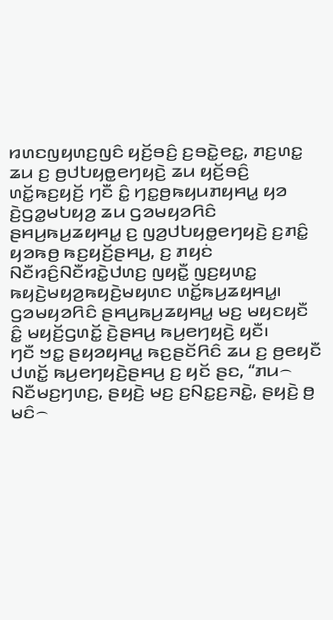ꤙꤛꤢꤜꤟꤛꤢ꤬ꤜꤢꤨ ꤟꤢꤩ꤬ꤋꤢꤨ꤬ ꤢ꤬ꤋꤢꤧ꤭ꤕꤢ꤭, ꤊꤢ꤬ꤛꤢ꤭ ꤘꤣ ꤢ꤬ ꤥ꤬ꤓꤝꤟꤥ꤭ꤕꤚꤟꤢꤧ꤬ ꤘꤣ ꤟꤢꤩ꤬ꤋꤢꤨ꤬ ꤛꤢꤩ꤭ꤒꤢ꤬ꤟꤢꤩ꤬ ꤚꤢꤪ ꤢꤨ꤭ ꤚꤢ꤭ꤥ꤬ꤒꤟꤣꤊꤟꤌꤣ꤭ ꤟꤤ ꤢꤧ꤬ꤞꤤ꤭ꤗꤝꤟꤤ꤬ ꤘꤣ ꤞꤤꤗꤟꤤꤖꤢꤨ ꤔꤌꤣ꤬ꤒꤣ꤬ꤘꤟꤌꤣ꤭ ꤢ꤬ ꤜꤤ꤬ꤓꤝꤟꤥ꤭ꤕꤚꤟꤢꤧ꤬ ꤢ꤬ꤊꤢꤨ꤭ ꤟꤤꤒꤥ꤬ ꤒꤢ꤬ꤟꤢꤩ꤬ꤔꤌꤣ꤬, ꤢ꤬ ꤊꤟꤢꤦ ꤡꤢꤪꤙꤢꤨ꤬ꤡꤢꤪꤙꤢꤧ꤭ꤓꤛꤢ꤬ ꤜꤟꤢꤪ꤭ ꤜꤢ꤬ꤟꤛꤢ꤭ ꤒꤟꤢꤧ꤬ꤗꤟꤤ꤬ꤒꤟꤢꤧ꤬ꤗꤟꤛꤢ ꤛꤢꤩ꤭ꤒꤣ꤬ꤘꤟꤌꤣ꤭꤯ ꤞꤤꤗꤟꤤꤖꤢꤨ ꤔꤌꤣ꤬ꤒꤣ꤬ꤘꤟꤌꤣ꤭ ꤗꤢ꤬ ꤗꤟꤢꤟꤢꤪ ꤢꤨ꤭ ꤗꤟꤢꤩ꤬ꤞꤛꤢꤩ꤭ ꤢꤧ꤬ꤔꤌꤣ꤬ ꤒꤣ꤬ꤕꤚꤟꤢꤧ꤬ ꤟꤢꤪ꤯
ꤚꤢꤪ ꤠꤢ꤭ ꤔꤟꤤꤟꤌꤣ꤭ ꤒꤢ꤬ꤔꤢꤩꤖꤢꤨ ꤘꤣ ꤢ꤬ ꤥ꤬ꤕꤟꤢꤪ ꤓꤛꤢꤩ꤭ ꤒꤣ꤬ꤕꤚꤟꤢꤧ꤬ꤔꤌꤣ꤬ ꤢ꤬ ꤟꤢꤩ ꤔꤢ, “ꤊꤣ꤮ ꤡꤢꤪꤗꤢ꤬ꤚꤛꤢ꤬, ꤔꤟꤢꤧ꤬ ꤗꤢ꤬ ꤢ꤬ꤡꤢ꤭ꤢ꤬ꤏꤢꤧ꤭, ꤔꤟꤢꤧ꤬ ꤥ꤬ ꤗꤢꤨ꤮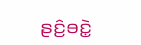ꤔꤢꤨ꤬ꤋꤢꤧ꤭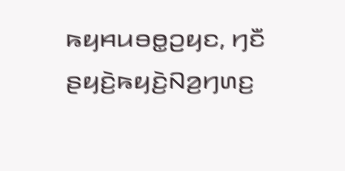ꤒꤟꤌꤣꤋꤥ꤭ꤑꤟꤢ, ꤚꤢꤪ ꤔꤟꤢꤧ꤬ꤒꤟꤢꤧ꤬ꤡꤤ꤬ꤚꤛꤢ꤬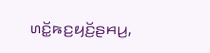ꤛꤢꤩ꤭ꤒꤢ꤬ꤟꤢꤩ꤬ꤔꤌꤣ꤬,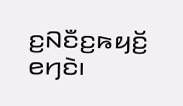ꤢ꤬ꤡꤢꤪꤢ꤬ꤒꤟꤢꤩ꤬ ꤕꤚꤢꤧ꤯